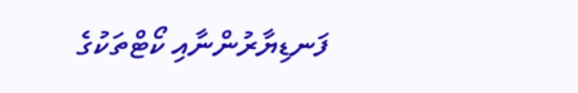ފަނޑިޔާރުންނާއި ކޯޓްތަކުގެ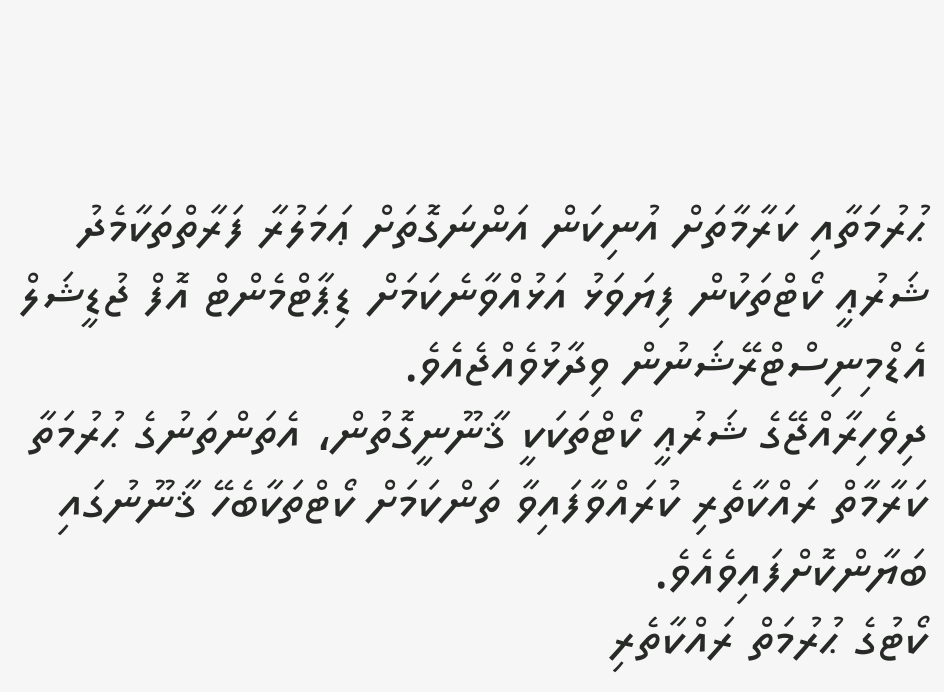ޙުރުމަތާއި ކަރާމާތަށް އުނިކަން އަންނަގޮތަށް ޢަމަލުރާ ފަރާތްތަކާމެދު ޝަރުޢީ ކޯޓްތަކުން ފިޔަވަޅު އަޅުއްވާނެކަމަށް ޑިޕާޓްމެންޓް އޮފް ޖުޑީޝަލް އެޑްމިނިސްޓްރޭޝަނުން ވިދާޅުވެއްޖެއެވެ.
ދިވެހިރާއްޖޭގެ ޝަރުޢީ ކޯޓްތަކަކީ ޤާނޫނީގޮތުން، އެތަންތަނުގެ ޙުރުމަތާ ކަރާމާތް ރައްކާތެރި ކުރައްވާފައިވާ ތަންކަމަށް ކޯޓްތަކާބެހޭ ޤާނޫނުގައި ބަޔާންކޮށްފައިވެއެވެ.
ކޯޓުގެ ޙުރުމަތް ރައްކާތެރި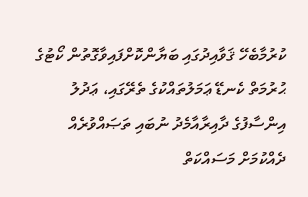ކުރުމާބެހޭ ޤަވާއިދުގައި ބަޔާންކޮށްފައިވާގޮތުން ކޯޓުގެ ޙުރުމަތް ކެނޑޭ ޢަމަލުތައްކުގެ ތެރޭގައި، ޢަދުލު އިންސާފުގެ ދާއިރާއާމެދު ނުބައި ތަޞައްވުރެއް ދެއްކުމަށް މަސައްކަތް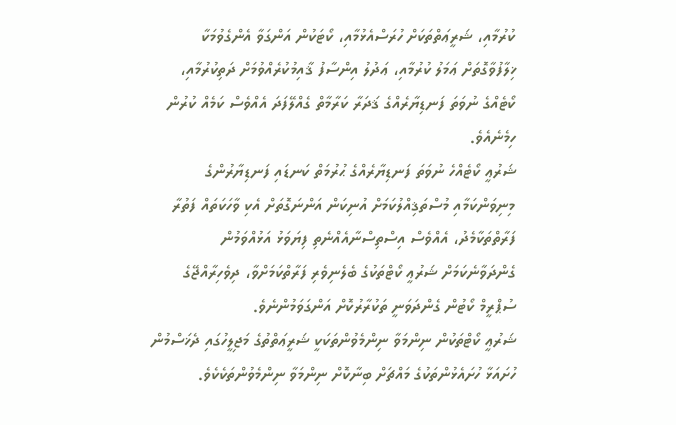ކުރުމާއި، ޝަރީޢަތްތަކަށް ހުރަސްއެޅުމާއި، ކޯޓަކުން އަންގަވާ އެންގެވުމަކާ ޚިލާފުވާގޮތަށް ޢަމަލު ކުރުމާއި، ޢަދުލު އިންސާފު ޤާއިމުކުރެއްވުމަށް ދަތިކުރުމާއި، ކޯޓެއްގެ ނުވަތަ ފަނޑިޔާރެއްގެ ޤަދަރާ ކަރާމާތް ގެއްލޭފަދަ އެއްވެސް ކަމެއް ކުރުން ހިމެނެއެވެ.
ޝަރުޢީ ކޯޓެއްހެ ނުވަތަ ފަނޑިޔާރެއްގެ ޙުރުމަތް ކަނޑައި ފަނޑިޔާރުންގެ މިނިވަންކަމާއި މުސްތަޤިއްލުކަމަށް އުނިކަން އަންނަގޮތަށް އެކި ވާހަކަތައް ފަތުރާ ފަރާތްތަކާމެދު، އެއްވެސް އިސްތިސްނާއެއްނެތި ފިޔަވަޅު އަޅުއްވަމުން ގެންދަވާނެކަމަށް ޝަރުޢީ ކޯޓްތަކުގެ ބެލެނިވެރި ފަރާތްކަމަށްވާ، ދިވެހިރާއްޖޭގެ ސުޕްރީމް ކޯޓުން ގެންދަވަނީ ތަކުރާރުކޮށް އަންގަވަމުންނެވެ.
ޝަރުޢީ ކޯޓްތަކުން ނިންމަވާ ނިންމެވުންތަކަކީ ޝަރީޢަތްތުގެ މަޖިލީހުގައި ދެޚަސްމުން ހުށައަޅާ ހުށައެޅުންތަކުގެ މައްޗަށް ބިނާކޮށް ނިންމަވާ ނިންމެވުންތަކެކެވެ.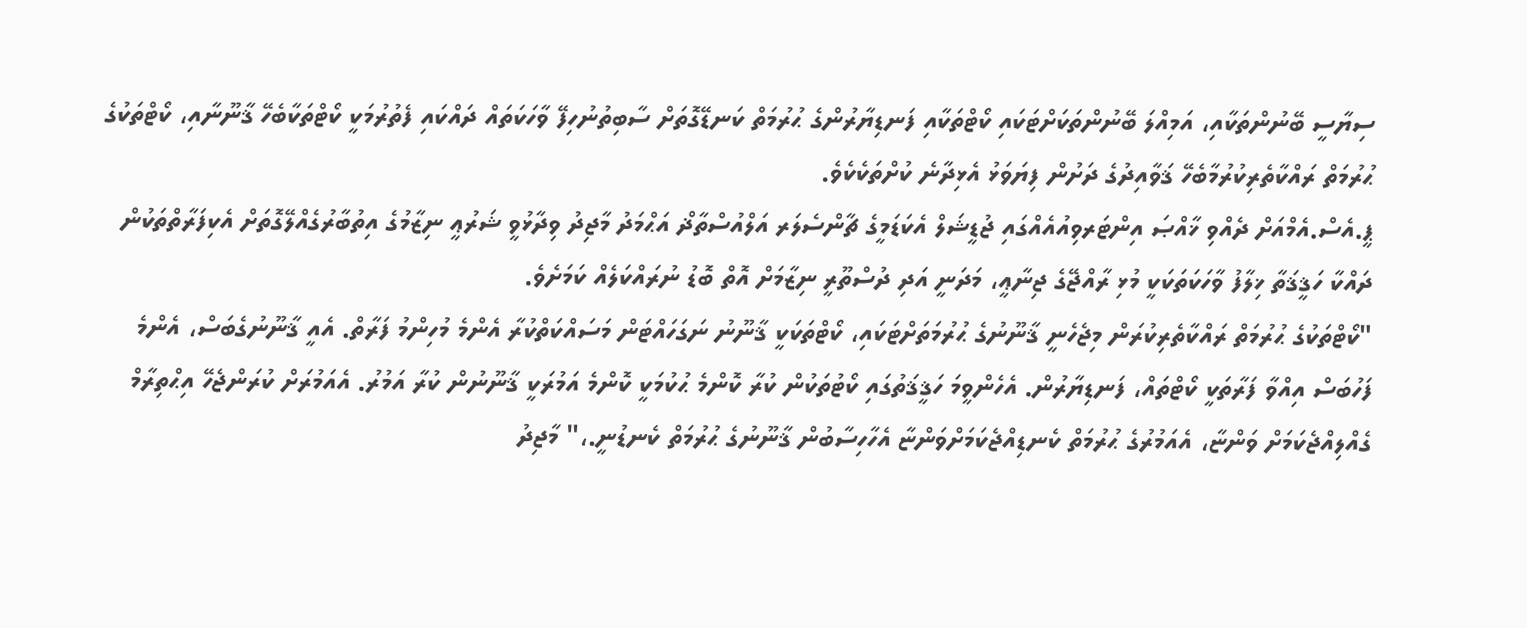ސިޔާސީ ބޭނުންތަކާއި، އަމިއްލަ ބޭނުންތަކަށްޓަކައި ކޯޓްތަކާއި ފަނޑިޔާރުންގެ ޙުރުމަތް ކަނޑޭގޮތަށް ސާބިތުނުހިފޭ ވާހަކަތައް ދައްކައި ފެތުރުމަކީ ކޯޓްތަކާބެހޭ ޤާނޫނާއި، ކޯޓްތަކުގެ ޙުރުމަތް ރައްކާތެރިކުރުމާބެހޭ ޤަވާއިދުގެ ދަށުން ފިޔަވަޅު އެޅިދާނެ ކުށްތަކެކެވެ.
ޕީ.އެސް.އެމްއަށް ދެއްވި ޚާއްޞަ އިންޓަރވިއުއެއްގައި ޖުޑީޝަލް އެކަޑަމީގެ ޗާންސެލަރ އަލްއުސްތާޛް އަޙްމަދު މާޖިދު ވިދާޅުވީ ޝަރުޢީ ނިޒާމުގެ އިތުބާރުގެއްލޭގޮތަށް އެކިފަރާތްތަކުން ދައްކާ ހަޤީޤަތާ ޚިލާފު ވާހަކަތަކަކީ މުޅި ރާއްޖޭގެ ޖިނާޢީ، މަދަނީ އަދި ދުސްތޫރީ ނިޒާމަށް އޮތް ބޮޑު ނުރައްކަލެއް ކަމަށެވެ.
"ކޯޓްތަކުގެ ޙުރުމަތް ރައްކާތެރިކުރަން މިޖެހެނީ ޤާނޫނުގެ ޙުރުމަތަށްޓަކައި، ކޯޓްތަކަކީ ޤާނޫނު ނަގަހައްޓަން މަސައްކަތްކުރާ އެންމެ މުހިންމު ފަރާތް. އެއީ ޤާނޫނުގެބަސް، އެންމެ ފަހުބަސް އިއްވާ ފަރާތަކީ ކޯޓްތައް، ފަނޑިޔާރުން. އެހެންވީމަ ހަޤީޤަތުގައި ކޯޓުތަކުން ކުރާ ކޮންމެ ޙުކުމަކީ ކޮންމެ އަމުރަކީ ޤާނޫނުން ކުރާ އަމުރު. އެއަމުރަށް ކުރަންޖެހޭ އިޙްތިރާމް ގެއްލިއްޖެކަމަށް ވަންޏާ، އެއަމުރުގެ ޙުރުމަތް ކެނޑިއްޖެކަމަށްވަންޏާ އެހާހިސާބުން ޤާނޫނުގެ ޙުރުމަތް ކެނޑުނީ.،" މާޖިދު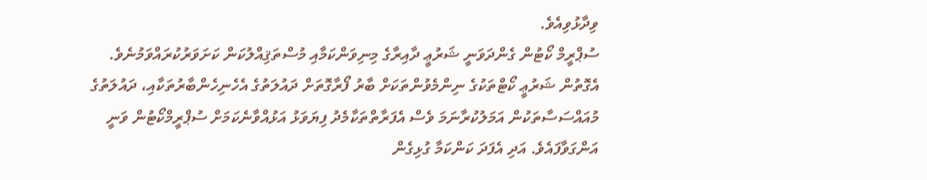ވިދާޅުވިއެވެ.
ސުޕްރީމް ކޯޓުން ގެންދަވަނީ ޝަރުޢީ ދާއިރާގެ މިނިވަންކަމާއި މުސްތަޤިއްލުކަން ކަށަވަރުކުރައްވަމުނެވެ. އެގޮތުން ޝަރުޢީ ކޯޓްތަކުގެ ނިންމެވުންތަކަށް ބާރު ފޯރާގޮތަށް ދައުލަތުގެ އެހެނިހެންބާރުތަކާއި، ދައުލަތުގެ މުއައްސަސާތަކުން އަމަލުކުރާނަމަ ވެސް އެފަރާތްތަކާމެދު ފިޔަވަޅު އަޅުއްވާނެކަމަށް ސުޕްރީމްކޯޓުން ވަނީ އަންގަވާފައެވެ. އަދި އެފަދަ ކަންކަމާ ގުޅިގެން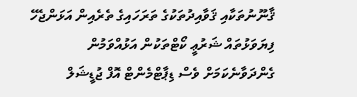ޤާނޫނުތަކާއި ޤަވާއިދުތަކުގެ ތަރަހައިގެ ތެރެއިން އަޅަންޖެހޭ ފިޔަވަޅުތައް ޝަރުޢީ ކޯޓްތަކުން އަޅުއްވަމުން ގެންދަވާނެކަމަށް ވެސް ޑިޕާޓްމެންޓް އޮފް ޖުޑީޝަލް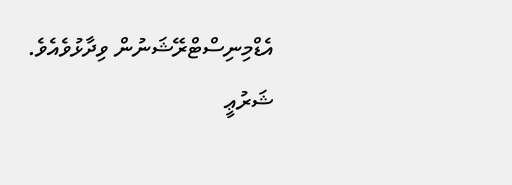އެޑްމިނިސްޓްރޭޝަނުން ވިދާޅުވެއެވެ.
ޝަރުޢީ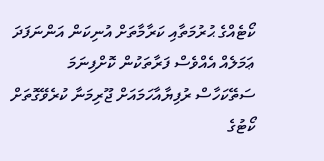ކޯޓެއްގެ ޙުރުމަތާއި ކަރާމާތަށް އުނިކަން އަންނަފަދަ ޢަމަލެއް އެއްވެސް ފަރާތަކުން ކޮށްފިނަމަ ސަތޭކަހާސް ރުފިޔާއާހަމައަށް ޖޫރިމަނާ ކުރެވޭގޮތަށް ކޯޓުގެ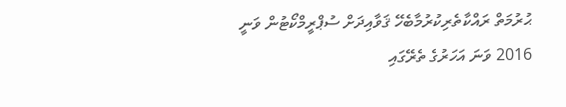ޙުރުމަތް ރައްކާތެރިކުރުމާބެހޭ ޤަވާއިދަށް ސުޕްރީމްކޯޓުން ވަނީ 2016 ވަނަ އަހަރުގެ ތެރޭގައި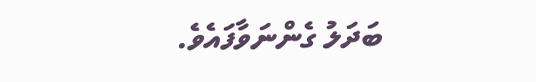ބަދަލު ގެންނަވާފައެވެ.